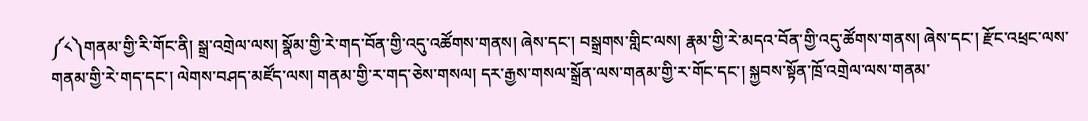༼༨༽གནམ་གྱི་རི་གོང་ནི། སྒྲ་འགྲེལ་ལས། སྣོམ་གྱི་རེ་གད་བོན་གྱི་འདུ་འཚོགས་གནས། ཞེས་དང་། བསྒྲགས་གླིང་ལས། རྣམ་གྱི་རེ་མདའ་བོན་གྱི་འདུ་ཚོགས་གནས། ཞེས་དང་། རྫོང་འཕྲང་ལས་གནམ་གྱི་རེ་གད་དང་། ལེགས་བཤད་མཛོད་ལས། གནམ་གྱི་ར་གད་ཅེས་གསལ། དར་རྒྱས་གསལ་སྒྲོན་ལས་གནམ་གྱི་ར་གོང་དང་། སྐྱབས་སྟོན་ཁྲོ་འགྲེལ་ལས་གནམ་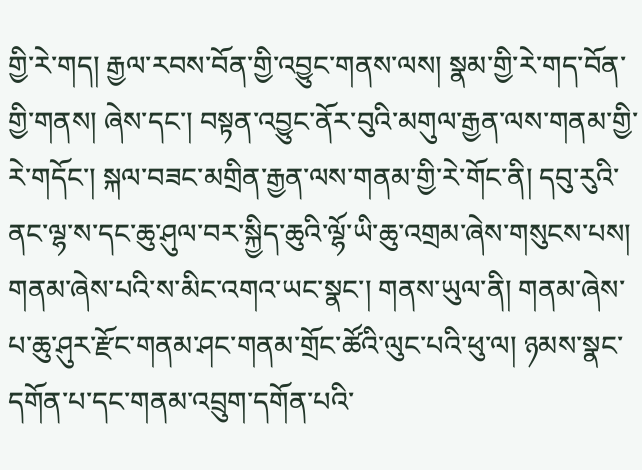གྱི་རེ་གད། རྒྱལ་རབས་བོན་གྱི་འབྱུང་གནས་ལས། སྣམ་གྱི་རེ་གད་བོན་གྱི་གནས། ཞེས་དང་། བསྟན་འབྱུང་ནོར་བུའི་མགུལ་རྒྱན་ལས་གནམ་གྱི་རེ་གདོང་། སྐལ་བཟང་མགྲིན་རྒྱན་ལས་གནམ་གྱི་རེ་གོང་ནི། དབུ་རུའི་ནང་ལྷ་ས་དང་ཆུ་ཤུལ་བར་སྐྱིད་ཆུའི་ལྷོ་ཡི་ཆུ་འགྲམ་ཞེས་གསུངས་པས། གནམ་ཞེས་པའི་ས་མིང་འགའ་ཡང་སྣང་། གནས་ཡུལ་ནི། གནམ་ཞེས་པ་ཆུ་ཤུར་རྫོང་གནམ་ཤང་གནམ་གྲོང་ཚོའི་ལུང་པའི་ཕུ་ལ། ཉམས་སྣང་དགོན་པ་དང་གནམ་འབྲུག་དགོན་པའི་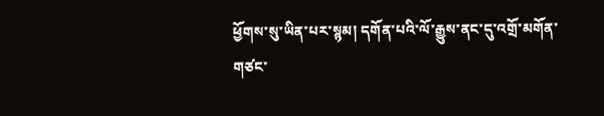ཕྱོགས་སུ་ཡིན་པར་སྙམ། དགོན་པའི་ལོ་རྒྱུས་ནང་དུ་འགྲོ་མགོན་གཙང་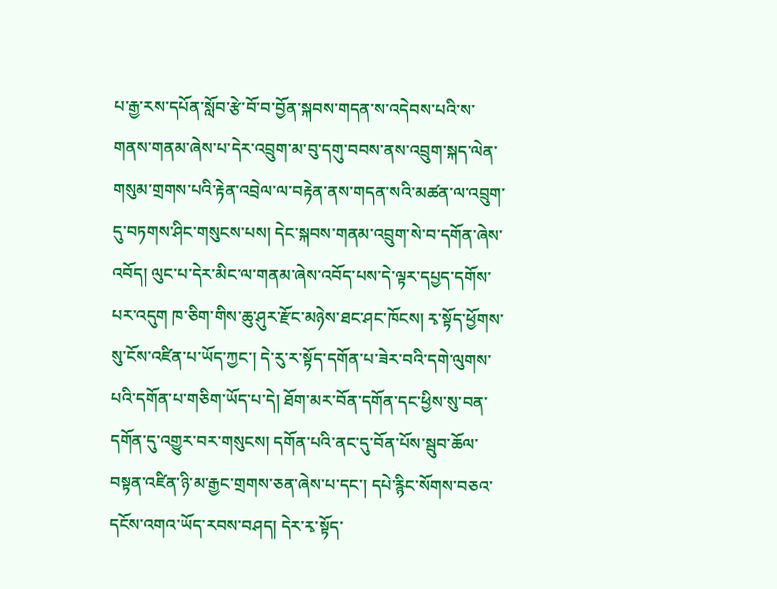པ་རྒྱ་རས་དཔོན་སློབ་རྩེ་བོ་བ་བྱོན་སྐབས་གདན་ས་འདེབས་པའི་ས་གནས་གནམ་ཞེས་པ་དེར་འབྲུག་མ་བུ་དགུ་བབས་ནས་འབྲུག་སྐད་ལེན་གསུམ་གྲགས་པའི་རྟེན་འབྲེལ་ལ་བརྟེན་ནས་གདན་སའི་མཚན་ལ་འབྲུག་དུ་བཏགས་ཤིང་གསུངས་པས། དེང་སྐབས་གནམ་འབྲུག་སེ་བ་དགོན་ཞེས་འབོད། ལུང་པ་དེར་མིང་ལ་གནམ་ཞེས་འབོད་པས་དེ་ལྟར་དཔྱད་དགོས་པར་འདུག ཁ་ཅིག་གིས་ཆུ་ཤུར་རྫོང་མཉེས་ཐང་ཤང་ཁོངས། རྭ་སྟོད་ཕྱོགས་སུ་ངོས་འཛིན་པ་ཡོད་ཀྱང་། དེ་རུ་ར་སྟོད་དགོན་པ་ཟེར་བའི་དགེ་ལུགས་པའི་དགོན་པ་གཅིག་ཡོད་པ་དེ། ཐོག་མར་བོན་དགོན་དང་ཕྱིས་སུ་བན་དགོན་དུ་འགྱུར་བར་གསུངས། དགོན་པའི་ནང་དུ་བོན་པོས་སྦུབ་ཆོལ་བསྟན་འཛིན་ཉི་མ་རྒྱང་གྲགས་ཅན་ཞེས་པ་དང་། དཔེ་རྙིང་སོགས་བཅའ་དངོས་འགའ་ཡོད་རབས་བཤད། དེར་རྭ་སྟོད་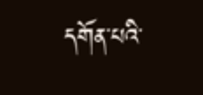དགོན་པའི་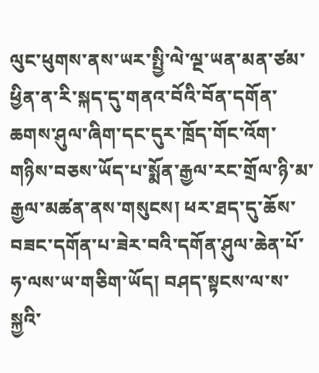ལུང་ཕུགས་ནས་ཡར་སྤྱི་ལེ་ལྔ་ཡན་མན་ཙམ་ཕྱིན་ན་རི་སྐད་དུ་གནའ་བོའི་བོན་དགོན་ཆགས་ཤུལ་ཞིག་དང་དུར་ཁྲོད་གོང་འོག་གཉིས་བཅས་ཡོད་པ་སྨོན་རྒྱལ་རང་གྲོལ་ཉི་མ་རྒྱལ་མཚན་ནས་གསུངས། ཕར་ཐད་དུ་ཆོས་བཟང་དགོན་པ་ཟེར་བའི་དགོན་ཤུལ་ཆེན་པོ་ཧ་ལས་ཡ་གཅིག་ཡོད། བཤད་སྟངས་ལ་ས་སྐྱའི་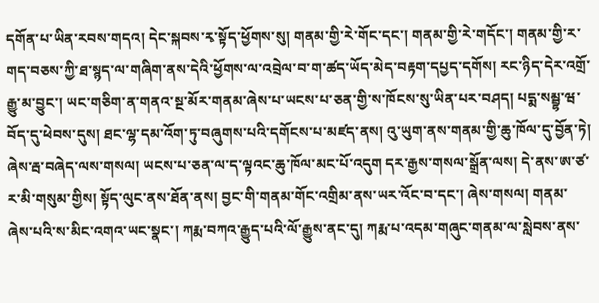དགོན་པ་ཡིན་རབས་གདའ། དེང་སྐབས་རྭ་སྟོད་ཕྱོགས་སུ། གནམ་གྱི་རེ་གོང་དང་། གནམ་གྱི་རེ་གདོང་། གནམ་གྱི་ར་གད་བཅས་ཀྱི་ཐ་སྙད་ལ་གཞིག་ནས་དེའི་ཕྱོགས་ལ་འབྲེལ་བ་ག་ཚད་ཡོད་མེད་བརྟག་དཔྱད་དགོས། རང་ཉིད་དེར་འགྲོ་རྒྱུ་མ་བྱུང་། ཡང་གཅིག་ན་གནའ་སྔ་མོར་གནམ་ཞེས་པ་ཡངས་པ་ཅན་གྱི་ས་ཁོངས་སུ་ཡིན་པར་བཤད། པདྨ་སམྦྷ་ཝ་བོད་དུ་ཕེབས་དུས། ཐང་ལྷ་དམ་འོག་ཏུ་བཞུགས་པའི་དགོངས་པ་མཛད་ནས། འུ་ཡུག་ནས་གནམ་གྱི་ཆུ་ཁོལ་དུ་བྱོན་ཏེ། ཞེས་རྦ་བཞེད་ལས་གསལ། ཡངས་པ་ཅན་ལ་ད་ལྟའང་ཆུ་ཁོལ་མང་པོ་འདུག དར་རྒྱས་གསལ་སྒྲོན་ལས། དེ་ནས་ཨ་ཙ་ར་མི་གསུམ་གྱིས། སྟོད་ལུང་ནས་ཐོན་ནས། བྱང་གི་གནམ་གོང་འགྲིམ་ནས་ཡར་འོང་བ་དང་། ཞེས་གསལ། གནམ་ཞེས་པའི་ས་མིང་འགའ་ཡང་སྣང་། ཀརྨ་བཀའ་རྒྱུད་པའི་ལོ་རྒྱུས་ནང་དུ། ཀརྨ་པ་འདམ་གཞུང་གནམ་ལ་སླེབས་ནས་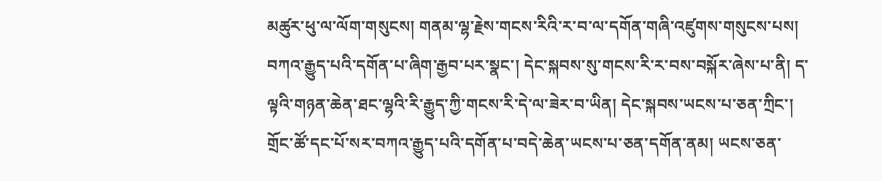མཚུར་ཕུ་ལ་ལོག་གསུངས། གནམ་ལྷ་རྗེས་གངས་རིའི་ར་བ་ལ་དགོན་གཞི་འཛུགས་གསུངས་པས། བཀའ་རྒྱུད་པའི་དགོན་པ་ཞིག་རྒྱབ་པར་སྣང་། དེང་སྐབས་སུ་གངས་རི་ར་བས་བསྐོར་ཞེས་པ་ནི། ད་ལྟའི་གཉན་ཆེན་ཐང་ལྷའི་རི་རྒྱུད་ཀྱི་གངས་རི་དེ་ལ་ཟེར་བ་ཡིན། དེང་སྐབས་ཡངས་པ་ཅན་ཀྲིང་། གྲོང་ཚོ་དང་པོ་སར་བཀའ་རྒྱུད་པའི་དགོན་པ་བདེ་ཆེན་ཡངས་པ་ཅན་དགོན་ནམ། ཡངས་ཅན་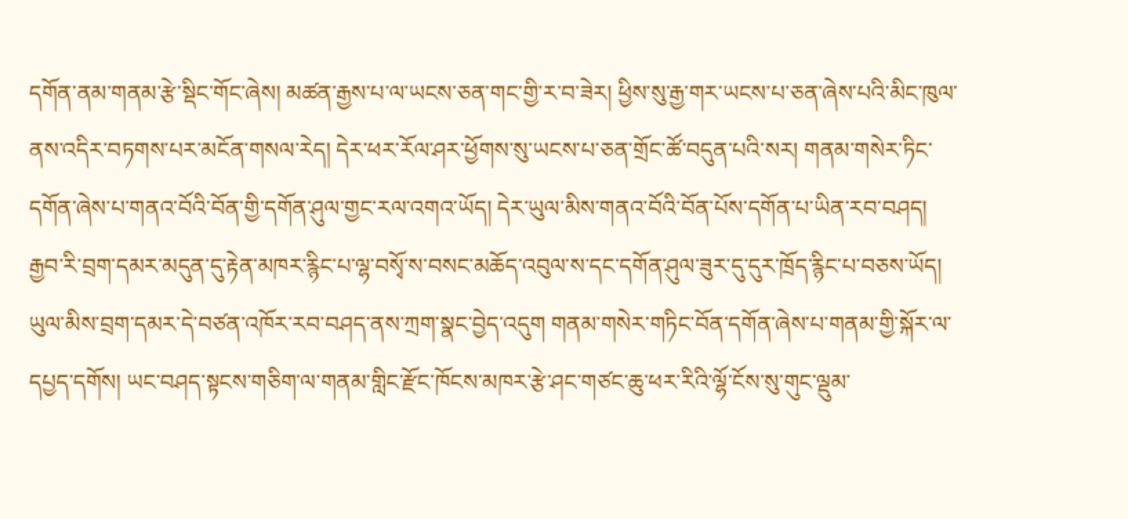དགོན་ནམ་གནམ་རྩེ་སྡིང་གོང་ཞེས། མཚན་རྒྱས་པ་ལ་ཡངས་ཅན་གང་གྱི་ར་བ་ཟེར། ཕྱིས་སུ་རྒྱ་གར་ཡངས་པ་ཅན་ཞེས་པའི་མིང་ཁུལ་ནས་འདིར་བཏགས་པར་མངོན་གསལ་རེད། དེར་ཕར་རོལ་ཤར་ཕྱོགས་སུ་ཡངས་པ་ཅན་གྲོང་ཚོ་བདུན་པའི་སར། གནམ་གསེར་ཏིང་དགོན་ཞེས་པ་གནའ་བོའི་བོན་གྱི་དགོན་ཤུལ་གྱང་རལ་འགའ་ཡོད། དེར་ཡུལ་མིས་གནའ་བོའི་བོན་པོས་དགོན་པ་ཡིན་རབ་བཤད། རྒྱབ་རི་བྲག་དམར་མདུན་དུ་རྟེན་མཁར་རྙིང་པ་ལྷ་བསྭོ་ས་བསང་མཆོད་འབུལ་ས་དང་དགོན་ཤུལ་ཟུར་དུ་དུར་ཁྲོད་རྙིང་པ་བཅས་ཡོད། ཡུལ་མིས་བྲག་དམར་དེ་བཙན་འཁོར་རབ་བཤད་ནས་ཀྲག་སྣང་བྱེད་འདུག གནམ་གསེར་གཏིང་བོན་དགོན་ཞེས་པ་གནམ་གྱི་སྐོར་ལ་དཔྱད་དགོས། ཡང་བཤད་སྟངས་གཅིག་ལ་གནམ་གླིང་རྫོང་ཁོངས་མཁར་རྩེ་ཤང་གཙང་ཆུ་ཕར་རིའི་ལྷོ་ངོས་སུ་གུང་ལྡུམ་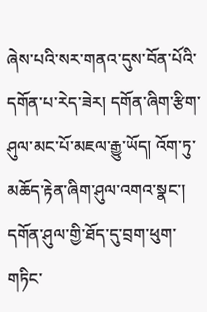ཞེས་པའི་སར་གནའ་དུས་བོན་པོའི་དགོན་པ་རེད་ཟེར། དགོན་ཞིག་རྩིག་ཤུལ་མང་པོ་མཇལ་རྒྱུ་ཡོད། འོག་ཏུ་མཆོད་རྟེན་ཞིག་ཤུལ་འགའ་སྣང་། དགོན་ཤུལ་གྱི་ཐོད་དུ་བྲག་ཕུག་གཏིང་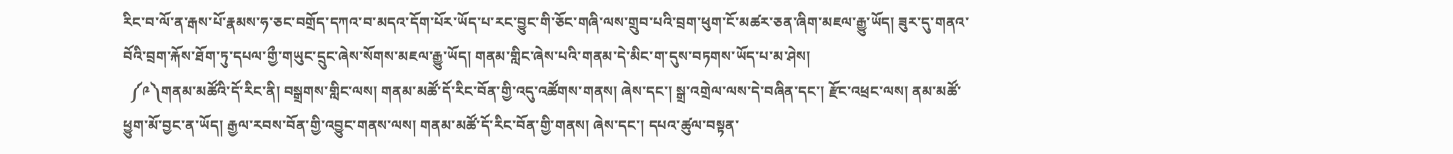རིང་བ་ལོ་ན་རྒས་པོ་རྣམས་ཧ་ཅང་བགྲོད་དཀའ་བ་མདའ་དོག་པོར་ཡོད་པ་རང་བྱུང་གི་ཅོང་གཞི་ལས་གྲུབ་པའི་བྲག་ཕུག་ངོ་མཚར་ཅན་ཞིག་མཇལ་རྒྱུ་ཡོད། ཟུར་དུ་གནའ་བོའི་བྲག་རྐོས་ཐོག་ཏུ་དཔལ་གྱྀ་གཡུང་དྲུང་ཞེས་སོགས་མཇལ་རྒྱུ་ཡོད། གནམ་གླིང་ཞེས་པའི་གནམ་དེ་མིང་ག་དུས་བཏགས་ཡོད་པ་མ་ཤེས།
  ༼༩༽གནམ་མཚོའི་དོ་རིང་ནི། བསྒྲགས་གླིང་ལས། གནམ་མཚོ་དོ་རིང་བོན་གྱི་འདུ་འཚོགས་གནས། ཞེས་དང་། སྒྲ་འགྲེལ་ལས་དེ་བཞིན་དང་། རྫོང་འཕྲང་ལས། ནམ་མཚོ་ཕྱུག་མོ་བྱང་ན་ཡོད། རྒྱལ་རབས་བོན་གྱི་འབྱུང་གནས་ལས། གནམ་མཚོ་དོ་རིང་བོན་གྱི་གནས། ཞེས་དང་། དཔའ་ཚུལ་བསྟན་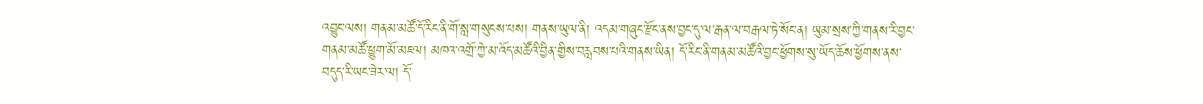འབྱུང་ལས། གནམ་མཚོ་དོ་རིང་ནི་གོ་སླ་གསུངས་པས། གནས་ཡུལ་ནི། འདམ་གཞུང་རྫོང་ནས་བྱང་དུ་ལ་རྒན་ལ་བརྒལ་ཏེ་སོང་ན། ཡུམ་སྲས་ཀྱི་གནས་རི་བྱང་གནམ་མཚོ་ཕྱུག་མོ་མཇལ། མཁའ་འགྲོ་ཀྱེ་མ་འོད་མཚོའི་བྱིན་གྱིས་བརླབས་པའི་གནས་ཡིན། དོ་རིང་ནི་གནམ་མཚོའི་བྱང་ཕྱོགས་སུ་ཡོད་ཆོས་ཕྱོགས་ནས་བདུད་རི་ཡང་ཟེར་ལ། དོ་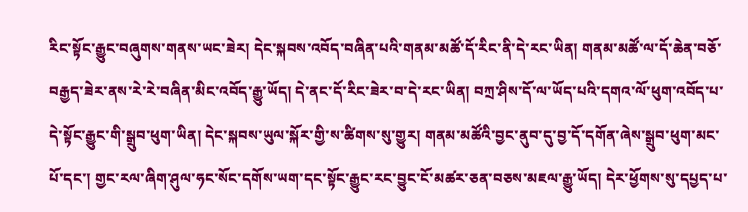རིང་སྟོང་རྒྱུང་བཞུགས་གནས་ཡང་ཟེར། དེང་སྐབས་འབོད་བཞིན་པའི་གནམ་མཚོ་དོ་རིང་ནི་དེ་རང་ཡིན། གནམ་མཚོ་ལ་དོ་ཆེན་བཅོ་བརྒྱད་ཟེར་ནས་རེ་རེ་བཞིན་མིང་འབོད་རྒྱུ་ཡོད། དེ་ནང་དོ་རིང་ཟེར་བ་དེ་རང་ཡིན། བཀྲ་ཤིས་དོ་ལ་ཡོད་པའི་དགའ་ལོ་ཕུག་འབོད་པ་དེ་སྟོང་རྒྱུང་གི་སྒྲུབ་ཕུག་ཡིན། དེང་སྐབས་ཡུལ་སྐོར་གྱི་ས་ཚིགས་སུ་གྱུར། གནམ་མཚོའི་བྱང་ནུབ་དུ་བྱ་དོ་དགོན་ཞེས་སྒྲུབ་ཕུག་མང་པོ་དང་། གྱང་རལ་ཞིག་ཤུལ་ཧང་སོང་དགོས་ཡག་དང་སྟོང་རྒྱུང་རང་བྱུང་ངོ་མཚར་ཅན་བཅས་མཇལ་རྒྱུ་ཡོད། དེར་ཕྱོགས་སུ་དཔྱད་པ་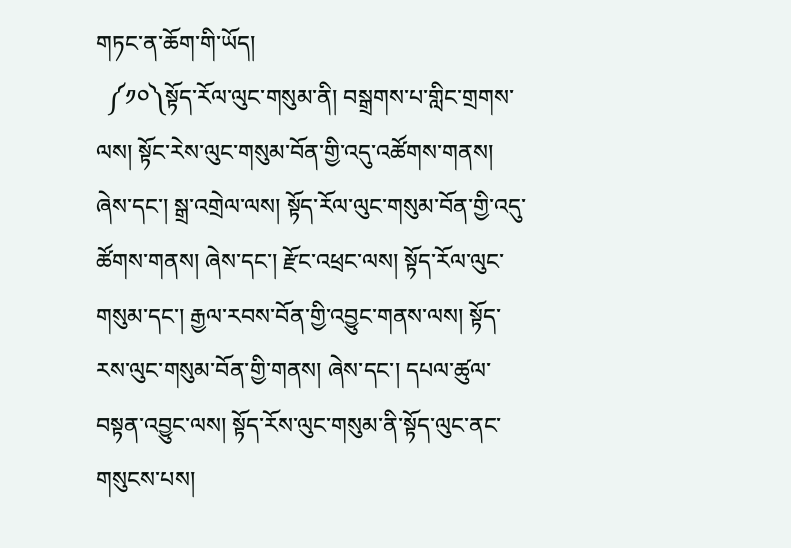གཏང་ན་ཆོག་གི་ཡོད།
  ༼༡༠༽སྟོད་རོལ་ལུང་གསུམ་ནི། བསྒྲགས་པ་གླིང་གྲགས་ལས། སྟོང་རེས་ལུང་གསུམ་བོན་གྱི་འདུ་འཚོགས་གནས། ཞེས་དང་། སྒྲ་འགྲེལ་ལས། སྟོད་རོལ་ལུང་གསུམ་བོན་གྱི་འདུ་ཚོགས་གནས། ཞེས་དང་། རྫོང་འཕྲང་ལས། སྟོད་རོལ་ལུང་གསུམ་དང་། རྒྱལ་རབས་བོན་གྱི་འབྱུང་གནས་ལས། སྟོད་རས་ལུང་གསུམ་བོན་གྱི་གནས། ཞེས་དང་། དཔལ་ཚུལ་བསྟན་འབྱུང་ལས། སྟོད་རོས་ལུང་གསུམ་ནི་སྟོད་ལུང་ནང་གསུངས་པས།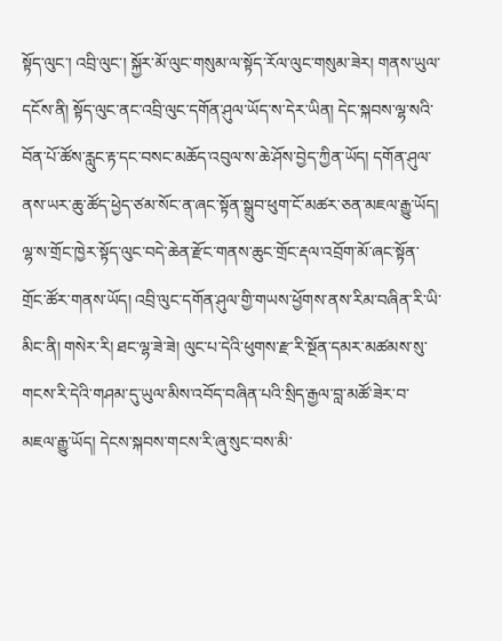སྟོད་ལུང་། འབྲི་ལུང་། སྐྱོར་མོ་ལུང་གསུམ་ལ་སྟོད་རོལ་ལུང་གསུམ་ཟེར། གནས་ཡུལ་དངོས་ནི། སྟོད་ལུང་ནང་འབྲི་ལུང་དགོན་ཤུལ་ཡོད་ས་དེར་ཡིན། དེང་སྐབས་ལྷ་སའི་བོན་པོ་ཚོས་རླུང་རྟ་དང་བསང་མཆོད་འབུལ་ས་ཆེ་ཤོས་བྱེད་ཀྱིན་ཡོད། དགོན་ཤུལ་ནས་ཡར་ཆུ་ཚོད་ཕྱེད་ཙམ་སོང་ན་ཞང་སྟོན་སྒྲུབ་ཕུག་ངོ་མཚར་ཅན་མཇལ་རྒྱུ་ཡོད། ལྷ་ས་གྲོང་ཁྱེར་སྟོད་ལུང་བདེ་ཆེན་རྫོང་གནས་ཆུང་གྲོང་རྡལ་འབྲོག་མོ་ཞང་སྟོན་གྲོང་ཚོར་གནས་ཡོད། འབྲི་ལུང་དགོན་ཤུལ་གྱི་གཡས་ཕྱོགས་ནས་རིམ་བཞིན་རི་ཡི་མིང་ནི། གསེར་རི། ཐང་ལྷ་ཟེ་ཟེ། ལུང་པ་དེའི་ཕུགས་རྫ་རི་སྔོན་དམར་མཚམས་སུ་གངས་རི་དེའི་གཤམ་དུ་ཡུལ་མིས་འབོད་བཞིན་པའི་སྲིད་རྒྱལ་བླ་མཚོ་ཟེར་བ་མཇལ་རྒྱུ་ཡོད། དེངས་སྐབས་གངས་རི་ཞུ་སུང་བས་མི་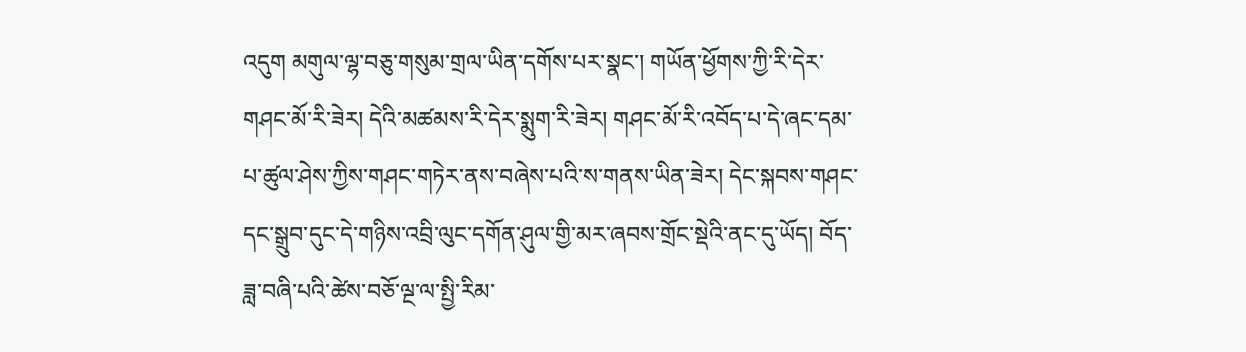འདུག མགུལ་ལྷ་བཅུ་གསུམ་གྲལ་ཡིན་དགོས་པར་སྣང་། གཡོན་ཕྱོགས་ཀྱི་རི་དེར་གཤང་མོ་རི་ཟེར། དེའི་མཚམས་རི་དེར་སྨུག་རི་ཟེར། གཤང་མོ་རི་འབོད་པ་དེ་ཞང་དམ་པ་ཚུལ་ཤེས་ཀྱིས་གཤང་གཏེར་ནས་བཞེས་པའི་ས་གནས་ཡིན་ཟེར། དེང་སྐབས་གཤང་དང་སྒྲུབ་དུང་དེ་གཉིས་འབྲི་ལུང་དགོན་ཤུལ་གྱི་མར་ཞབས་གྲོང་སྡེའི་ནང་དུ་ཡོད། བོད་ཟླ་བཞི་པའི་ཚེས་བཅོ་ལྔ་ལ་སྤྱི་རིམ་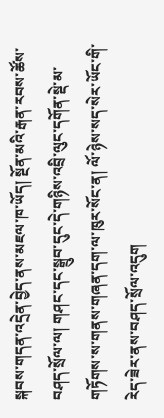སྐབས་གདན་འདྲེན་བྱེད་ནས་མཇལ་ཁ་ཡོད། སྔོན་མའི་རྒན་རབས་ཚོས་བཤད་སྲོལ་ལ། གཤང་དང་སྒྲུབ་དུང་དེ་གཉིས་འབྲི་ལུང་དགོན་སྡེ་མ་གཏོགས་ས་གནས་གཞན་དག་ལ་ཁུར་སོང་ན། ལོ་ཉེས་སད་སེར་ཡོང་གི་རེད་ཟེར་ནས་བཤད་སྲོལ་འདུག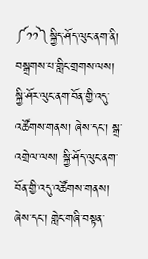༼༡༡༽སྐྱིད་ཤོད་ལུང་ནག་ནི། བསྒྲགས་པ་གླིང་གྲགས་ལས། སྐྱི་ཤོར་ལུང་ནག་བོན་གྱི་འདུ་འཚོགས་གནས། ཞེས་དང་། སྒྲ་འགྲེལ་ལས། སྐྱི་ཤོད་ལུང་ནག་བོན་གྱི་འདུ་འཚོགས་གནས། ཞེས་དང་། གླེང་གཞི་བསྟན་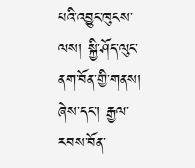པའི་འབྱུང་ཁུངས་ལས། སྐྱི་ཤོད་ལུང་ནག་བོན་གྱི་གནས། ཞེས་དང་། རྒྱལ་རབས་བོན་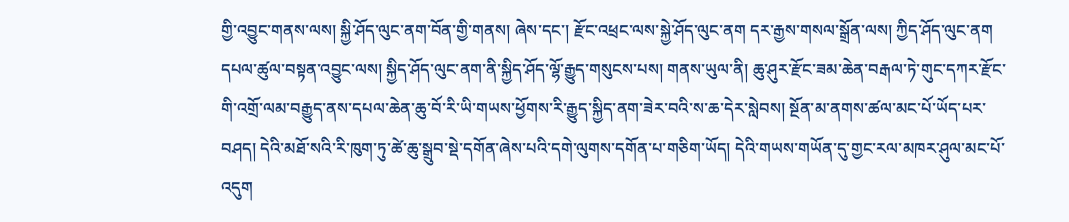གྱི་འབྱུང་གནས་ལས། སྐྱི་ཤོད་ལུང་ནག་བོན་གྱི་གནས། ཞེས་དང་། རྫོང་འཕྲང་ལས་སྐྱེ་ཤོད་ལུང་ནག དར་རྒྱས་གསལ་སྒྲོན་ལས། ཀྱིད་ཤོད་ལུང་ནག དཔལ་ཚུལ་བསྟན་འབྱུང་ལས། སྐྱིད་ཤོད་ལུང་ནག་ནི་སྐྱིད་ཤོད་ལྷོ་རྒྱུད་གསུངས་པས། གནས་ཡུལ་ནི། ཆུ་ཤུར་རྫོང་ཟམ་ཆེན་བརྒལ་ཏེ་གུང་དཀར་རྫོང་གི་འགྲོ་ལམ་བརྒྱུད་ནས་དཔལ་ཆེན་ཆུ་བོ་རི་ཡི་གཡས་ཕྱོགས་རི་རྒྱུད་སྐྱིད་ནག་ཟེར་བའི་ས་ཆ་དེར་སླེབས། སྔོན་མ་ནགས་ཚལ་མང་པོ་ཡོད་པར་བཤད། དེའི་མཐོ་སའི་རི་ཁུག་ཏུ་ཚེ་ཆུ་སྒྲུབ་སྡེ་དགོན་ཞེས་པའི་དགེ་ལུགས་དགོན་པ་གཅིག་ཡོད། དེའི་གཡས་གཡོན་དུ་གྱང་རལ་མཁར་ཤུལ་མང་པོ་འདུག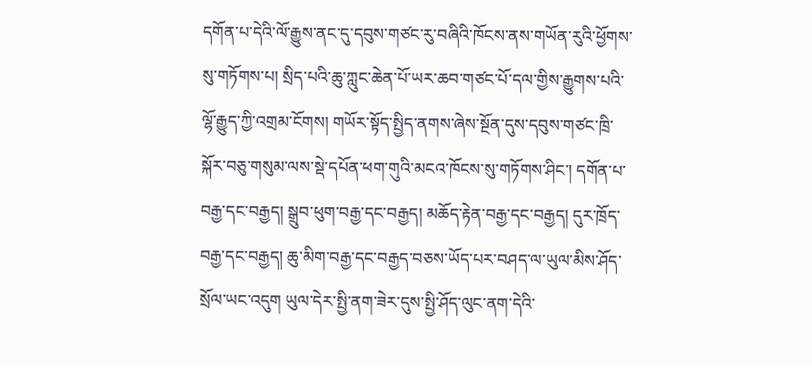དགོན་པ་དེའི་ལོ་རྒྱུས་ནང་དུ་དབུས་གཙང་རུ་བཞིའི་ཁོངས་ནས་གཡོན་རུའི་ཕྱོགས་སུ་གཏོགས་པ། སྲིད་པའི་ཆུ་ཀླུང་ཆེན་པོ་ཡར་ཆབ་གཙང་པོ་དལ་གྱིས་རྒྱུགས་པའི་ལྷོ་རྒྱུད་ཀྱི་འགྲམ་ངོགས། གཡོར་སྟོད་སྤྱིད་ནགས་ཞེས་སྔོན་དུས་དབུས་གཙང་ཁྲི་སྐོར་བཅུ་གསུམ་ལས་སྡེ་དཔོན་ཕག་གུའི་མངའ་ཁོངས་སུ་གཏོགས་ཤིང་། དགོན་པ་བརྒྱ་དང་བརྒྱད། སྒྲུབ་ཕུག་བརྒྱ་དང་བརྒྱད། མཆོད་རྟེན་བརྒྱ་དང་བརྒྱད། དུར་ཁྲོད་བརྒྱ་དང་བརྒྱད། ཆུ་མིག་བརྒྱ་དང་བརྒྱད་བཅས་ཡོད་པར་བཤད་ལ་ཡུལ་མིས་ཤོད་སྲོལ་ཡང་འདུག ཡུལ་དེར་སྤྱི་ནག་ཟེར་དུས་སྤྱི་ཤོད་ལུང་ནག་དེའི་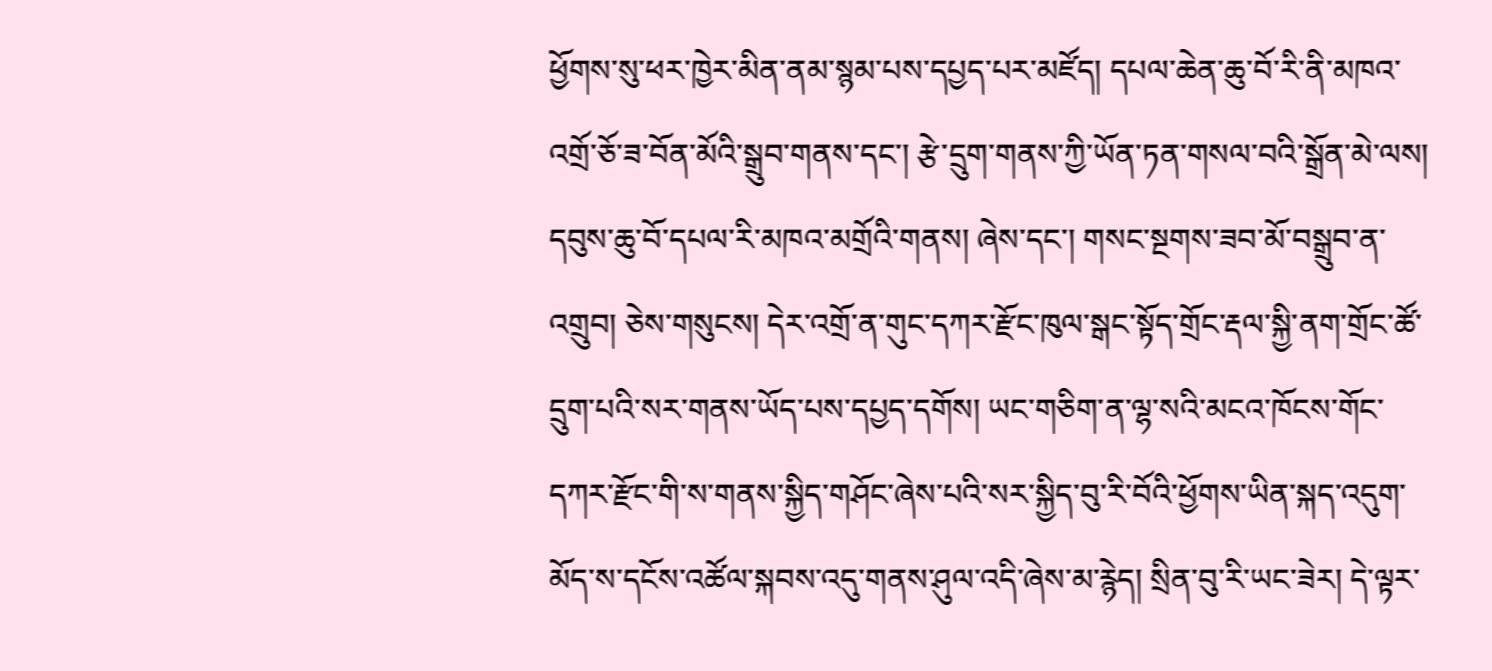ཕྱོགས་སུ་ཕར་ཁྱེར་མིན་ནམ་སྙམ་པས་དཔྱད་པར་མཛོད། དཔལ་ཆེན་ཆུ་བོ་རི་ནི་མཁའ་འགྲོ་ཅོ་ཟ་བོན་མོའི་སྒྲུབ་གནས་དང་། རྩེ་དྲུག་གནས་ཀྱི་ཡོན་ཏན་གསལ་བའི་སྒྲོན་མེ་ལས། དབུས་ཆུ་བོ་དཔལ་རི་མཁའ་མགྲོའི་གནས། ཞེས་དང་། གསང་སྔགས་ཟབ་མོ་བསྒྲུབ་ན་འགྲུབ། ཅེས་གསུངས། དེར་འགྲོ་ན་གུང་དཀར་རྫོང་ཁུལ་སྒང་སྟོད་གྲོང་རྡལ་སྐྱི་ནག་གྲོང་ཚོ་དྲུག་པའི་སར་གནས་ཡོད་པས་དཔྱད་དགོས། ཡང་གཅིག་ན་ལྷ་སའི་མངའ་ཁོངས་གོང་དཀར་རྫོང་གི་ས་གནས་སྐྱིད་གཤོང་ཞེས་པའི་སར་སྐྱིད་བུ་རི་བོའི་ཕྱོགས་ཡིན་སྐད་འདུག་མོད་ས་དངོས་འཚོལ་སྐབས་འདུ་གནས་ཤུལ་འདི་ཞེས་མ་རྙེད། སྲིན་བུ་རི་ཡང་ཟེར། དེ་ལྟར་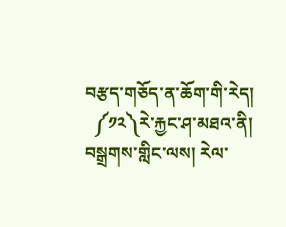བརྩད་གཅོད་ན་ཆོག་གི་རེད།
  ༼༡༢༽རེ་རྐྱང་ཤ་མཐའ་ནི། བསྒྲགས་གླིང་ལས། རེལ་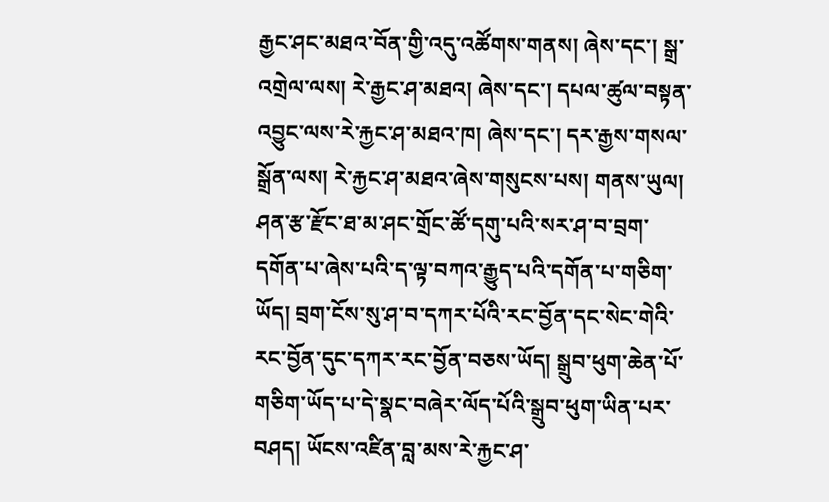རྒྱང་ཤང་མཐའ་བོན་གྱི་འདུ་འཚོགས་གནས། ཞེས་དང་། སྒྲ་འགྲེལ་ལས། རེ་རྒྱང་ཤ་མཐའ། ཞེས་དང་། དཔལ་ཚུལ་བསྟན་འབྱུང་ལས་རེ་རྐྱང་ཤ་མཐའ་ཁ། ཞེས་དང་། དར་རྒྱས་གསལ་སྒྲོན་ལས། རེ་རྐྱང་ཤ་མཐའ་ཞེས་གསུངས་པས། གནས་ཡུལ། ཤན་རྩ་རྫོང་ཐ་མ་ཤང་གྲོང་ཚོ་དགུ་པའི་སར་ཤ་བ་བྲག་དགོན་པ་ཞེས་པའི་ད་ལྟ་བཀའ་རྒྱུད་པའི་དགོན་པ་གཅིག་ཡོད། བྲག་ངོས་སུ་ཤ་བ་དཀར་པོའི་རང་བྱོན་དང་སེང་གེའི་རང་བྱོན་དུང་དཀར་རང་བྱོན་བཅས་ཡོད། སྒྲུབ་ཕུག་ཆེན་པོ་གཅིག་ཡོད་པ་དེ་སྣང་བཞེར་ལོད་པོའི་སྒྲུབ་ཕུག་ཡིན་པར་བཤད། ཡོངས་འཛིན་བླ་མས་རེ་རྐྱང་ཤ་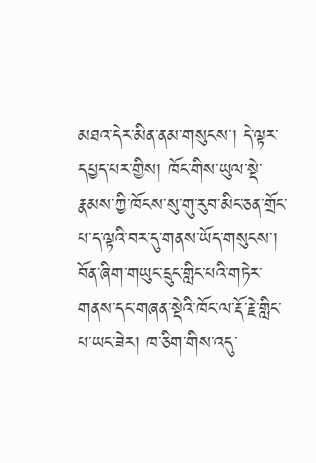མཐའ་དེར་མིན་ནམ་གསུངས་། དེ་ལྟར་དཔྱད་པར་གྱིས། ཁོང་གིས་ཡུལ་སྡེ་རྣམས་ཀྱི་ཁོངས་སུ་གུ་རུབ་མིང་ཅན་གྲོང་པ་ད་ལྟའི་བར་དུ་གནས་ཡོད་གསུངས་། བོན་ཞིག་གཡུང་དྲུང་གླིང་པའི་གཏེར་གནས་དང་གཞན་སྡེའི་ཁོང་ལ་རྡོ་རྗེ་གླིང་པ་ཡང་ཟེར། ཁ་ཅིག་གིས་འདུ་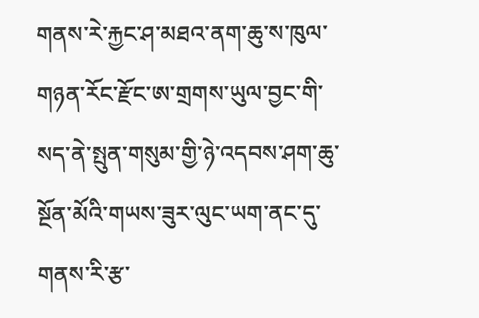གནས་རེ་རྐྱང་ཤ་མཐའ་ནག་ཆུ་ས་ཁུལ་གཉན་རོང་རྫོང་ཨ་གྲགས་ཡུལ་བྱང་གི་སད་ནེ་སྤུན་གསུམ་གྱི་ཉེ་འདབས་ཤག་ཆུ་སྔོན་མོའི་གཡས་ཟུར་ལུང་ཡག་ནང་དུ་གནས་རི་རྩ་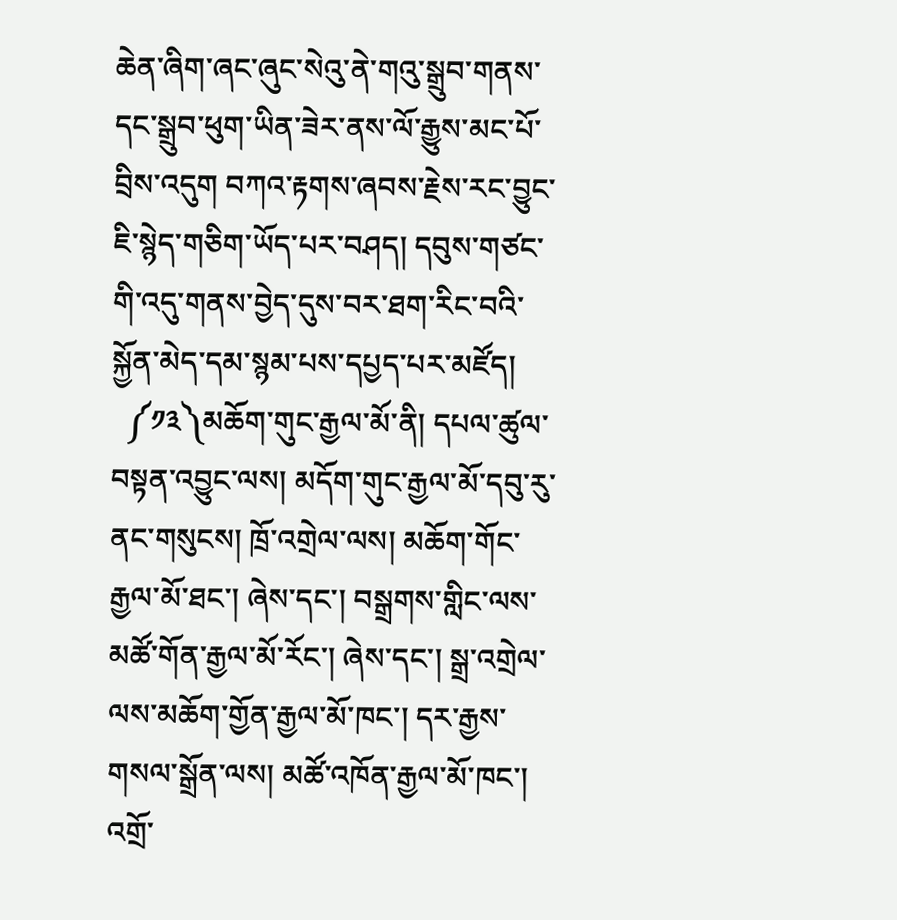ཆེན་ཞིག་ཞང་ཞུང་སེའུ་ནེ་གའུ་སྒྲུབ་གནས་དང་སྒྲུབ་ཕུག་ཡིན་ཟེར་ནས་ལོ་རྒྱུས་མང་པོ་བྲིས་འདུག བཀའ་རྟགས་ཞབས་རྗེས་རང་བྱུང་ཇི་སྙེད་གཅིག་ཡོད་པར་བཤད། དབུས་གཙང་གི་འདུ་གནས་བྱེད་དུས་བར་ཐག་རིང་བའི་སྐྱོན་མེད་དམ་སྙམ་པས་དཔྱད་པར་མཛོད།
  ༼༡༣༽མཆོག་གུང་རྒྱལ་མོ་ནི། དཔལ་ཚུལ་བསྟན་འབྱུང་ལས། མདོག་གུང་རྒྱལ་མོ་དབུ་རུ་ནང་གསུངས། ཁྲོ་འགྲེལ་ལས། མཆོག་གོང་རྒྱལ་མོ་ཐང་། ཞེས་དང་། བསྒྲགས་གླིང་ལས་མཚོ་གོན་རྒྱལ་མོ་རོང་། ཞེས་དང་། སྒྲ་འགྲེལ་ལས་མཆོག་གྱོན་རྒྱལ་མོ་ཁང་། དར་རྒྱས་གསལ་སྒྲོན་ལས། མཚོ་འཁོན་རྒྱལ་མོ་ཁང་། འགྲོ་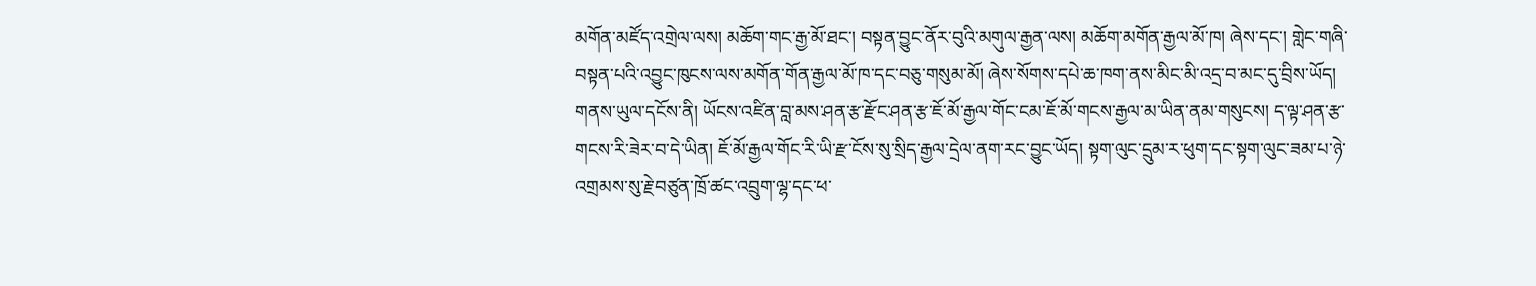མགོན་མཛོད་འགྲེལ་ལས། མཆོག་གང་རྒྱ་མོ་ཐང་། བསྟན་བྱུང་ནོར་བུའི་མགུལ་རྒྱན་ལས། མཆོག་མགོན་རྒྱལ་མོ་ཁ། ཞེས་དང་། གླེང་གཞི་བསྟན་པའི་འབྱུང་ཁུངས་ལས་མགོན་གོན་རྒྱལ་མོ་ཁ་དང་བཅུ་གསུམ་མོ། ཞེས་སོགས་དཔེ་ཆ་ཁག་ནས་མིང་མི་འདྲ་བ་མང་དུ་བྲིས་ཡོད། གནས་ཡུལ་དངོས་ནི། ཡོངས་འཛིན་བླ་མས་ཤན་རྩ་རྫོང་ཤན་རྩ་ཇོ་མོ་རྒྱལ་གོང་ངམ་ཇོ་མོ་གངས་རྒྱལ་མ་ཡིན་ནམ་གསུངས། ད་ལྟ་ཤན་རྩ་གངས་རི་ཟེར་བ་དེ་ཡིན། ཇོ་མོ་རྒྱལ་གོང་རི་ཡི་རྫ་ངོས་སུ་སྲིད་རྒྱལ་དྲེལ་ནག་རང་བྱུང་ཡོད། སྟག་ལུང་དྲུམ་ར་ཕུག་དང་སྟག་ལུང་ཟམ་པ་ཉེ་འགྲམས་སུ་རྗེ་བཙུན་ཁྲོ་ཚང་འབྲུག་ལྷ་དང་ཕ་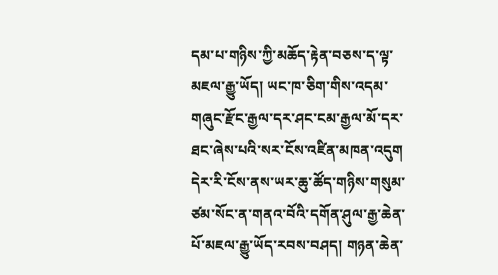དམ་པ་གཉིས་ཀྱི་མཆོད་རྟེན་བཅས་ད་ལྟ་མཇལ་རྒྱུ་ཡོད། ཡང་ཁ་ཅིག་གིས་འདམ་གཞུང་རྫོང་རྒྱལ་དར་ཤང་ངམ་རྒྱལ་མོ་དར་ཐང་ཞེས་པའི་སར་ངོས་འཛིན་མཁན་འདུག དེར་རི་ངོས་ནས་ཡར་ཆུ་ཚོད་གཉིས་གསུམ་ཙམ་སོང་ན་གནའ་བོའི་དགོན་ཤུལ་རྒྱ་ཆེན་པོ་མཇལ་རྒྱུ་ཡོད་རབས་བཤད། གཉན་ཆེན་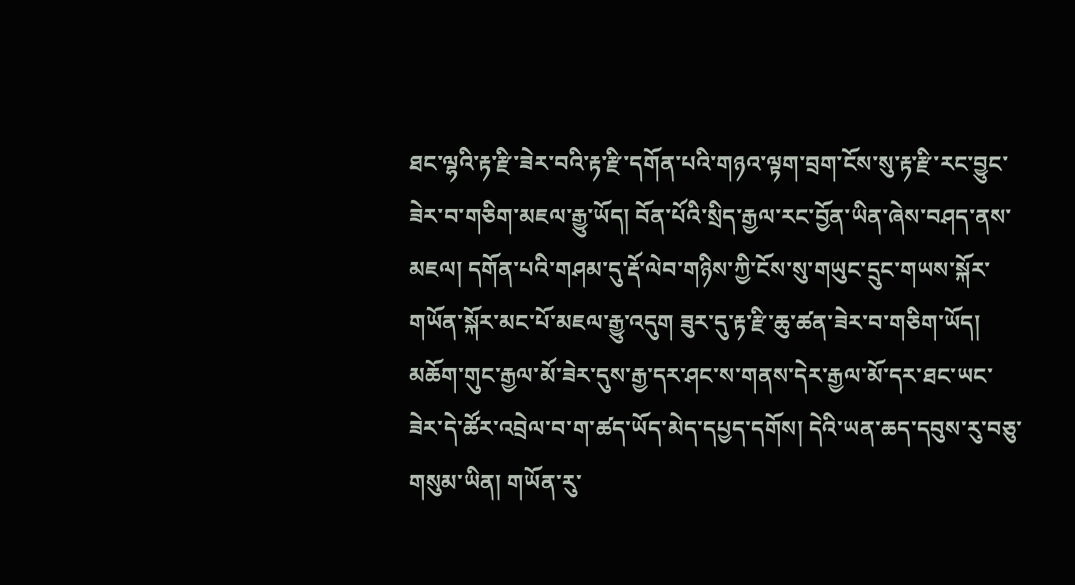ཐང་ལྷའི་རྟ་རྫི་ཟེར་བའི་རྟ་རྫི་དགོན་པའི་གཉའ་ལྟག་བྲག་ངོས་སུ་རྟ་རྫི་རང་བྱུང་ཟེར་བ་གཅིག་མཇལ་རྒྱུ་ཡོད། བོན་པོའི་སྲིད་རྒྱལ་རང་བྱོན་ཡིན་ཞེས་བཤད་ནས་མཇལ། དགོན་པའི་གཤམ་དུ་རྡོ་ལེབ་གཉིས་ཀྱི་ངོས་སུ་གཡུང་དྲུང་གཡས་སྐོར་གཡོན་སྐོར་མང་པོ་མཇལ་རྒྱུ་འདུག ཟུར་དུ་རྟ་རྫི་ཆུ་ཚན་ཟེར་བ་གཅིག་ཡོད། མཆོག་གུང་རྒྱལ་མོ་ཟེར་དུས་རྒྱ་དར་ཤང་ས་གནས་དེར་རྒྱལ་མོ་དར་ཐང་ཡང་ཟེར་དེ་ཚོར་འབྲེལ་བ་ག་ཚད་ཡོད་མེད་དཔྱད་དགོས། དེའི་ཡན་ཆད་དབུས་རུ་བཅུ་གསུམ་ཡིན། གཡོན་རུ་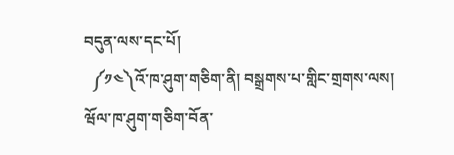བདུན་ལས་དང་པོ།
  ༼༡༤༽འོ་ཁ་ཤུག་གཅིག་ནི། བསྒྲགས་པ་གླིང་གྲགས་ལས། ཝོལ་ཁ་ཤུག་གཅིག་བོན་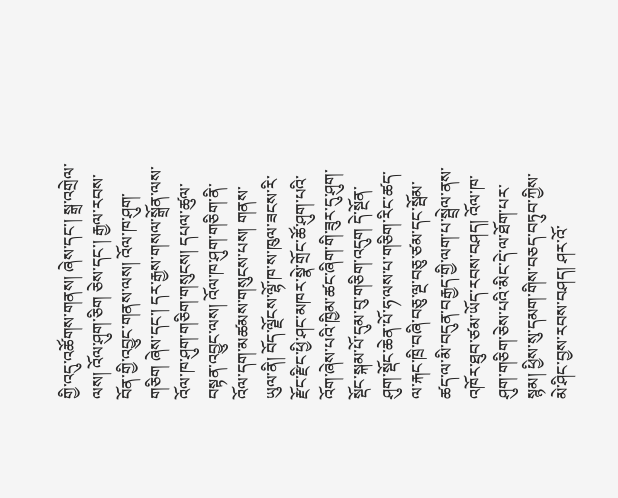གྱི་འདུ་འཚོགས་གནས། ཞེས་དང་། སྒྲ་འགྲེལ་ལས། འོལ་ཤུག་ཅིག ཅེས་དང་། རྒྱལ་རབས་བོན་གྱི་འབྱུང་གནས་ལས། འོལ་ཁ་ཤུག་གཅིག ཞེས་དང་། དར་རྒྱས་གསལ་སྒྲོན་ལས་འོལ་ཁ་ཤུག་གཅིག་གསུངས། དཔལ་ཚུལ་བསྟན་འབྱུང་ལས། འོལ་ཁ་ཤུག་གཅིག་ནི་འོལ་དག་མཚམས་གསུངས་པས། གནས་ཡུལ་ནི། བོད་ལྗོངས་ལྷོ་ཁ་ས་ཁུལ་ཟངས་རི་རྫོང་རྫིང་ཕྱི་ཤང་མཁར་སྣེ་གྲོང་ཚོ་ཤུག་པའི་འོག་ཞེས་པའི་ཁྱིམ་ཚང་ཞིག་གི་ཟུར་དུ་ཤུག་སྡོང་སྐམ་པོ་དུམ་བུ་གཅིག་འདུག དེ་སྔོན་ཤུག་སྡོང་ཆེན་པོ་ཧ་ལས་པ་གཅིག་རིང་ཚད་ལ་རྐང་ཁྲི་བཞི་བཅུ་ལྔ་བཅུ་ཙམ་དང་སྦོམ་ཚད་ལ་མི་བདུན་བརྒྱད་གྱི་ལག་པ་སྦྲེལ་ནས་འཁོར་ཐུབ་ཙམ་ཡོད་རབས་བཤད། འོལ་ཁ་ཤུག་གཅིག་ཅེས་པའི་མིང་དེ་ལ་ཐོག་པར་སྙམ། ཕྱིས་སུ་དམག་གིས་བཅད་བཏུབ་ཀྱིས་མེ་ཤིང་བྱས་རབས་བཤད། ཤར་འོ་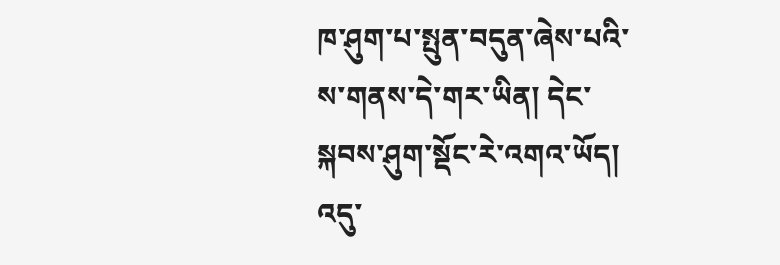ཁ་ཤུག་པ་སྤུན་བདུན་ཞེས་པའི་ས་གནས་དེ་གར་ཡིན། དེང་སྐབས་ཤུག་སྡོང་རེ་འགའ་ཡོད། འདུ་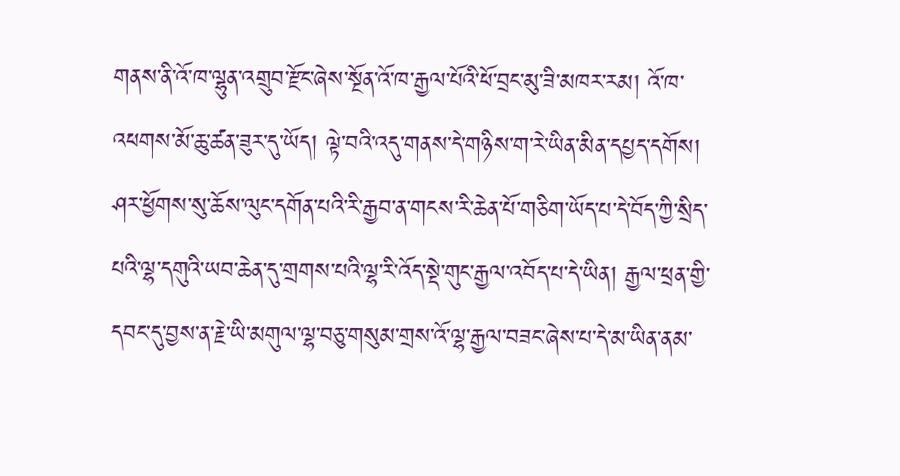གནས་ནི་འོ་ཁ་ལྷུན་འགྲུབ་རྫོང་ཞེས་སྔོན་འོ་ཁ་རྒྱལ་པོའི་ཕོ་བྲང་མུ་ཟི་མཁར་རམ། འོ་ཁ་འཕགས་མོ་ཆུ་ཚན་ཟུར་དུ་ཡོད། ལྟེ་བའི་འདུ་གནས་དེ་གཉིས་ག་རེ་ཡིན་མིན་དཔྱད་དགོས། ཤར་ཕྱོགས་སུ་ཆོས་ལུང་དགོན་པའི་རི་རྒྱབ་ན་གངས་རི་ཆེན་པོ་གཅིག་ཡོད་པ་དེ་བོད་ཀྱི་སྲིད་པའི་ལྷ་དགུའི་ཡབ་ཆེན་དུ་གྲགས་པའི་ལྷ་རི་འོད་སྡེ་གུང་རྒྱལ་འབོད་པ་དེ་ཡིན། རྒྱལ་ཕྲན་གྱི་དབང་དུ་བྱས་ན་རྗེ་ཡི་མགུལ་ལྷ་བཅུ་གསུམ་གྲས་འོ་ལྷ་རྒྱལ་བཟང་ཞེས་པ་དེ་མ་ཡིན་ནམ་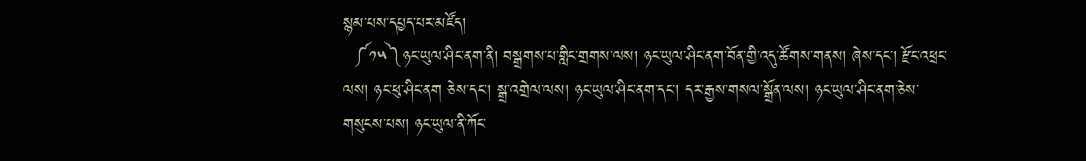སྙམ་པས་དཔྱད་པར་མཛོད།
  ༼༡༥༽ཉང་ཡུལ་ཤིང་ནག་ནི། བསྒྲགས་པ་གླིང་གྲགས་ལས། ཉང་ཡུལ་ཤིང་ནག་བོན་གྱི་འདུ་ཚོགས་གནས། ཞེས་དང་། རྫོང་འཕྲང་ལས། ཉང་ཕུ་ཤིང་ནག ཅེས་དང་། སྒྲ་འགྲེལ་ལས། ཉང་ཡུལ་ཤིང་ནག་དང་། དར་རྒྱས་གསལ་སྒྲོན་ལས། ཉང་ཡུལ་ཤིང་ནག་ཅེས་གསུངས་པས། ཉང་ཡུལ་ནི་ཀོང་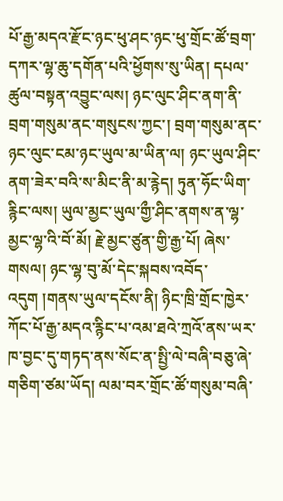པོ་རྒྱ་མདའ་རྫོང་ཉང་ཕུ་ཤང་ཉང་ཕུ་གྲོང་ཚོ་བྲག་དཀར་ལྷ་ཆུ་དགོན་པའི་ཕྱོགས་སུ་ཡིན། དཔལ་ཚུལ་བསྟན་འབྱུང་ལས། ཉང་ལུང་ཤིང་ནག་ནི་བྲག་གསུམ་ནང་གསུངས་ཀྱང་། བྲག་གསུམ་ནང་ཉང་ལུང་ངམ་ཉང་ཡུལ་མ་ཡིན་ལ། ཉང་ཡུལ་ཤིང་ནག་ཟེར་བའི་ས་མིང་ནི་མ་རྙེད། ཏུན་ཧོང་ཡིག་རྙིང་ལས། ཡུལ་མྱང་ཡུལ་གྱྀ་ཤིང་ནགས་ན་ལྷ་མྱང་ལྷ་འི་བོ་མོ། རྗེ་མྱང་ཙུན་གྱི་རྒྱ་པོ། ཞེས་གསལ། ཉང་ལྷ་བུ་མོ་དེང་སྐབས་འབོད་འདུག །གནས་ཡུལ་དངོས་ནི། ཉིང་ཁྲི་གྲོང་ཁྱེར་ཀོང་པོ་རྒྱ་མདའ་རྙིང་པ་འམ་ཐའེ་ཀྲའོ་ནས་ཡར་ཁ་བྱང་དུ་གཏད་ནས་སོང་ན་སྤྱི་ལེ་བཞི་བཅུ་ཞེ་གཅིག་ཙམ་ཡོད། ལམ་བར་གྲོང་ཚོ་གསུམ་བཞི་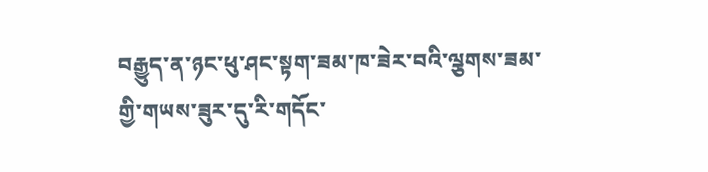བརྒྱུད་ན་ཉང་ཕུ་ཤང་སྟག་ཟམ་ཁ་ཟེར་བའི་ལྕགས་ཟམ་གྱི་གཡས་ཟུར་དུ་རི་གདོང་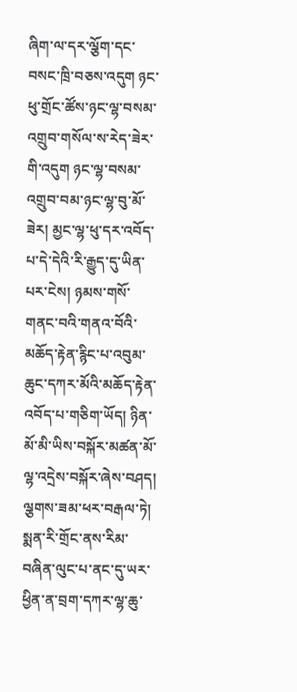ཞིག་ལ་དར་ལྕོག་དང་བསང་ཁྲི་བཅས་འདུག ཉང་ཕུ་གྲོང་ཚོས་ཉང་ལྷ་བསམ་འགྲུབ་གསོལ་ས་རེད་ཟེར་གི་འདུག ཉང་ལྷ་བསམ་འགྲུབ་བམ་ཉང་ལྷ་བུ་མོ་ཟེར། མྱང་ལྷ་ཕུ་དར་འབོད་པ་དེ་དེའི་རི་རྒྱུད་དུ་ཡིན་པར་ངེས། ཉམས་གསོ་གནང་བའི་གནའ་བོའི་མཆོད་རྟེན་རྙིང་པ་འབུམ་ཆུང་དཀར་མོའི་མཆོད་རྟེན་འབོད་པ་གཅིག་ཡོད། ཉིན་མོ་མི་ཡིས་བསྐོར་མཚན་མོ་ལྷ་འདྲེས་བསྐོར་ཞེས་བཤད། ལྕགས་ཟམ་ཕར་བརྒལ་ཏེ། སྨན་རི་གྲོང་ནས་རིམ་བཞིན་ལུང་པ་ནང་དུ་ཡར་ཕྱིན་ན་བྲག་དཀར་ལྷ་ཆུ་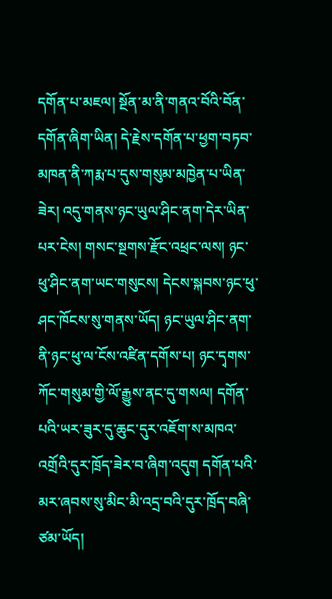དགོན་པ་མཇལ། སྔོན་མ་ནི་གནའ་བོའི་བོན་དགོན་ཞིག་ཡིན། དེ་རྗེས་དགོན་པ་ཕྱག་བཏབ་མཁན་ནི་ཀརྨ་པ་དུས་གསུམ་མཁྱེན་པ་ཡིན་ཟེར། འདུ་གནས་ཉང་ཡུལ་ཤིང་ནག་དེར་ཡིན་པར་ངེས། གསང་སྔགས་རྫོང་འཕྲང་ལས། ཉང་ཕུ་ཤིང་ནག་ཡང་གསུངས། དེངས་སྐབས་ཉང་ཕུ་ཤང་ཁོངས་སུ་གནས་ཡོད། ཉང་ཡུལ་ཤིང་ནག་ནི་ཉང་ཕུ་ལ་ངོས་འཛིན་དགོས་པ། ཉང་དྭགས་ཀོང་གསུམ་གྱི་ལོ་རྒྱུས་ནང་དུ་གསལ། དགོན་པའི་ཡར་ཟུར་དུ་ཆུང་དུར་འཇོག་ས་མཁའ་འགྲོའི་དུར་ཁྲོད་ཟེར་བ་ཞིག་འདུག དགོན་པའི་མར་ཞབས་སུ་མིང་མི་འདྲ་བའི་དུར་ཁྲོད་བཞི་ཙམ་ཡོད།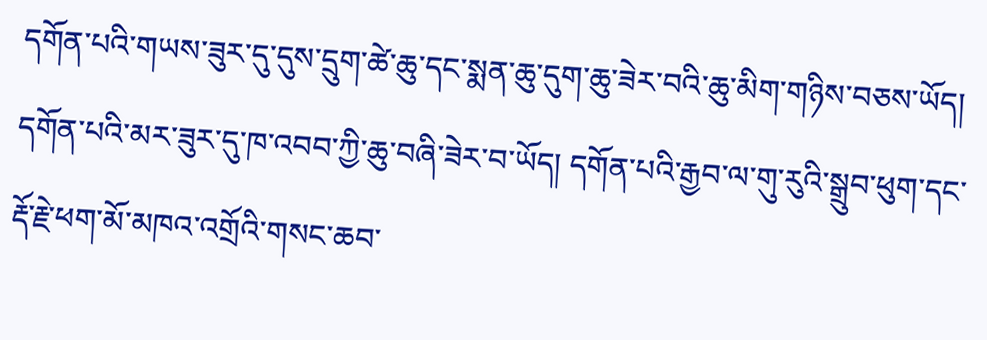དགོན་པའི་གཡས་ཟུར་དུ་དུས་དྲུག་ཚེ་ཆུ་དང་སྨན་ཆུ་དུག་ཆུ་ཟེར་བའི་ཆུ་མིག་གཉིས་བཅས་ཡོད། དགོན་པའི་མར་ཟུར་དུ་ཁ་འབབ་ཀྱི་ཆུ་བཞི་ཟེར་བ་ཡོད། དགོན་པའི་རྒྱབ་ལ་གུ་རུའི་སྒྲུབ་ཕུག་དང་རྡོ་རྗེ་ཕག་མོ་མཁའ་འགྲོའི་གསང་ཆབ་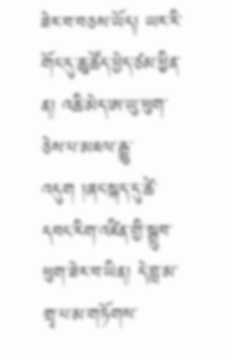ཟེར་བ་བཅས་ཡོད། ཡར་རི་གོང་དུ་ཆུ་ཚོད་ཕྱེད་ཙམ་ཕྱིན་ན། འཆི་མེད་ཨ་ཡུ་ཕུག་ཅེས་པ་མཇལ་རྒྱུ་འདུག །ཞང་སྐད་དུ་ཚེ་དབང་རིག་འཛིན་གྱི་སྒྲུབ་ཕུག་ཟེར་བ་ཡིན། དེ་བླ་མ་གྲྭ་པ་མ་གཏོགས་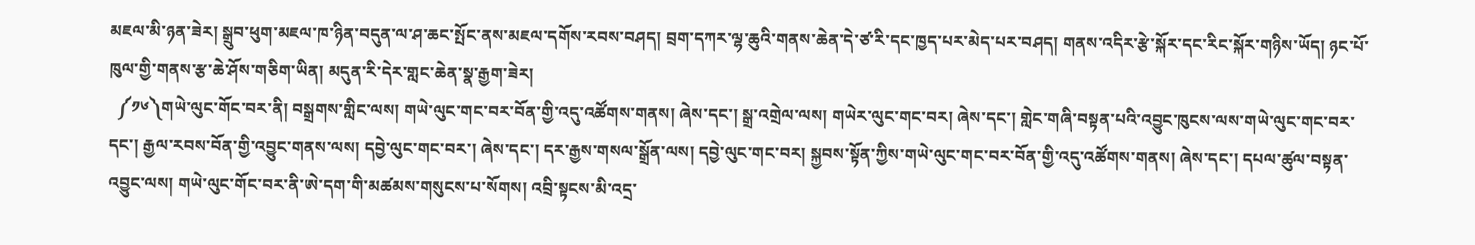མཇལ་མི་ཉན་ཟེར། སྒྲུབ་ཕུག་མཇལ་ཁ་ཉིན་བདུན་ལ་ཤ་ཆང་སྤོང་ནས་མཇལ་དགོས་རབས་བཤད། བྲག་དཀར་ལྷ་ཆུའི་གནས་ཆེན་དེ་ཙ་རི་དང་ཁྱད་པར་མེད་པར་བཤད། གནས་འདིར་རྩེ་སྐོར་དང་རིང་སྐོར་གཉིས་ཡོད། ཉང་པོ་ཁུལ་གྱི་གནས་རྩ་ཆེ་ཤོས་གཅིག་ཡིན། མདུན་རི་དེར་གླང་ཆེན་སྣ་རྒྱག་ཟེར།
  ༼༡༦༽གཡེ་ལུང་གོང་བར་ནི། བསྒྲགས་གླིང་ལས། གཡེ་ལུང་གང་བར་བོན་གྱི་འདུ་འཚོགས་གནས། ཞེས་དང་། སྒྲ་འགྲེལ་ལས། གཡེར་ལུང་གང་བར། ཞེས་དང་། གླེང་གཞི་བསྟན་པའི་འབྱུང་ཁུངས་ལས་གཡེ་ལུང་གང་བར་དང་། རྒྱལ་རབས་བོན་གྱི་འབྱུང་གནས་ལས། དབྱེ་ལུང་གང་བར་། ཞེས་དང་། དར་རྒྱས་གསལ་སྒྲོན་ལས། དབྱེ་ལུང་གང་བར། སྐྱབས་སྟོན་ཀྱིས་གཡེ་ལུང་གང་བར་བོན་གྱི་འདུ་འཚོགས་གནས། ཞེས་དང་། དཔལ་ཚུལ་བསྟན་འབྱུང་ལས། གཡེ་ལུང་གོང་བར་ནི་ཨེ་དག་གི་མཚམས་གསུངས་པ་སོགས། འབྲི་སྟངས་མི་འདྲ་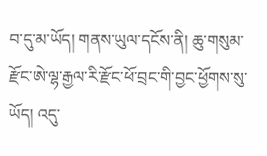བ་དུ་མ་ཡོད། གནས་ཡུལ་དངོས་ནི། ཆུ་གསུམ་རྫོང་ཨེ་ལྷ་རྒྱལ་རི་རྫོང་ཕོ་བྲང་གི་བྱང་ཕྱོགས་སུ་ཡོད། འདུ་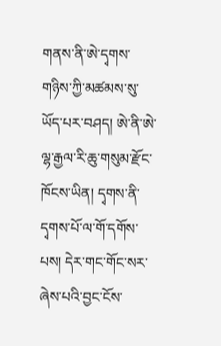གནས་ནི་ཨེ་དྭགས་གཉིས་ཀྱི་མཚམས་སུ་ཡོད་པར་བཤད། ཨེ་ནི་ཨེ་ལྷ་རྒྱལ་རི་ཆུ་གསུམ་རྫོང་ཁོངས་ཡིན། དྭགས་ནི་དྭགས་པོ་ལ་གོ་དགོས་པས། དེར་གང་གོང་སར་ཞེས་པའི་བྱང་ངོས་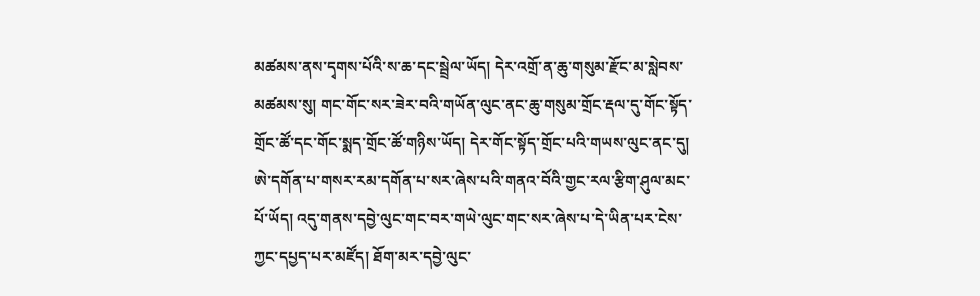མཚམས་ནས་དྭགས་པོའི་ས་ཆ་དང་སྦྲེལ་ཡོད། དེར་འགྲོ་ན་ཆུ་གསུམ་རྫོང་མ་སླེབས་མཚམས་སུ། གང་གོང་སར་ཟེར་བའི་གཡོན་ལུང་ནང་ཆུ་གསུམ་གྲོང་རྡལ་དུ་གོང་སྟོད་གྲོང་ཚོ་དང་གོང་སྨད་གྲོང་ཚོ་གཉིས་ཡོད། དེར་གོང་སྟོད་གྲོང་པའི་གཡས་ལུང་ནང་དུ། ཨེ་དགོན་པ་གསར་རམ་དགོན་པ་སར་ཞེས་པའི་གནའ་བོའི་གྱང་རལ་རྩིག་ཤུལ་མང་པོ་ཡོད། འདུ་གནས་དབྱེ་ལུང་གང་བར་གཡེ་ལུང་གང་སར་ཞེས་པ་དེ་ཡིན་པར་ངེས་ཀྱང་དཔྱད་པར་མཛོད། ཐོག་མར་དབྱེ་ལུང་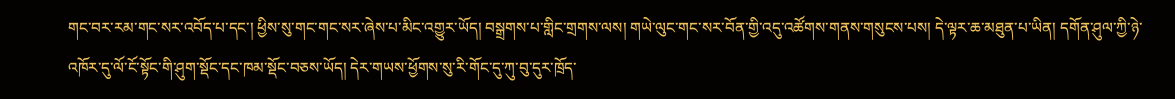གང་བར་རམ་གང་སར་འབོད་པ་དང་། ཕྱིས་སུ་གང་གང་སར་ཞེས་པ་མིང་འགྱུར་ཡོད། བསྒྲགས་པ་གླིང་གྲགས་ལས། གཡེ་ལུང་གང་སར་བོན་གྱི་འདུ་འཚོགས་གནས་གསུངས་པས། དེ་ལྟར་ཆ་མཐུན་པ་ཡིན། དགོན་ཤུལ་ཀྱི་ཉེ་འཁོར་དུ་ལོ་ངོ་སྟོང་གི་ཤུག་སྡོང་དང་ཁམ་སྡོང་བཅས་ཡོད། དེར་གཡས་ཕྱོགས་སུ་རི་གོང་དུ་ཀུ་བུ་དུར་ཁྲོད་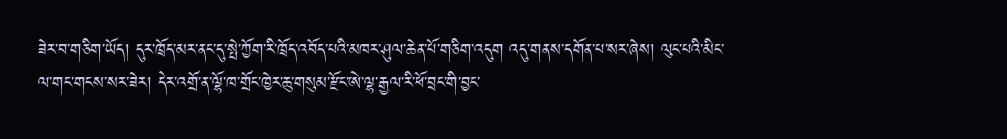ཟེར་བ་གཅིག་ཡོད། དུར་ཁྲོད་མར་ནང་དུ་སྤེ་ཀྱོག་རི་ཁྲོད་འབོད་པའི་མཁར་ཤུལ་ཆེན་པོ་གཅིག་འདུག འདུ་གནས་དགོན་པ་སར་ཞེས། ལུང་པའི་མིང་ལ་གང་གངས་སར་ཟེར། དེར་འགྲོ་ན་ལྷོ་ཁ་གྲོང་ཁྱེར་ཆུ་གསུམ་རྫོང་ཨེ་ལྷ་རྒྱལ་རི་ཕོ་བྲང་གི་བྱང་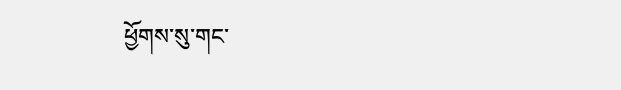ཕྱོགས་སུ་གང་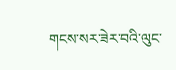གངས་སར་ཟེར་བའི་ལུང་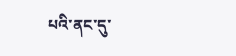པའི་ནང་དུ་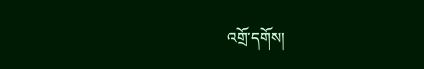འགྲོ་དགོས།